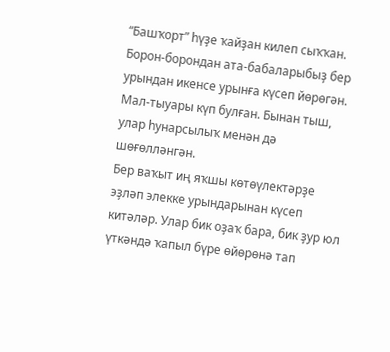“Башҡорт” һүҙе ҡайҙан килеп сыҡҡан.
Борон-борондан ата-бабаларыбыҙ бер урындан икенсе урынға күсеп йөрөгән. Мал-тыуары күп булған. Бынан тыш, улар һунарсылыҡ менән дә шөғөлләнгән.
Бер ваҡыт иң яҡшы көтөүлектәрҙе эҙләп элекке урындарынан күсеп китәләр. Улар бик оҙаҡ бара, бик ҙур юл үткәндә ҡапыл бүре өйөрөнә тап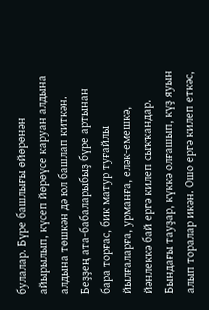булалар. Бүре башлығы өйөрөнән айырылып, күсеп йөрөүсе каруан алдына алдына төшкән дә юл башлап киткән. Беҙҙең ата-бабаларыбыҙ бүре артынан бара торғас, бик матур туғайлы йылғаларға, урманға, еләк-емешкә, йәнлеккә бай ергә килеп сыҡҡандар. Бындағы тауҙар, күккә олғашып, күҙ яуын алып торалар икән. Ошо ергә килеп еткәс,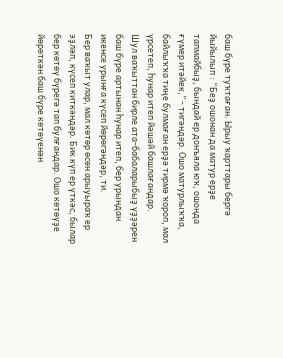баш бүре туҡтаған. Ырыу ҡарттары бергә йыйылып : “Беҙ ошонан да матур ерҙе тапмайбыҙ, бындай ер донъяла юҡ, ошонда ғүмер итәйек,” - тигәндәр. Ошо матурлыҡҡа, байлыҡҡа тиңе булмаған ерҙә тирмә ҡороп, мал үрсетеп, һунар итеп йәшәй башлағандар.
Шул ваҡыттан бирле ата-бабаларыбыҙ үҙҙәрен баш бүре артынан һунар итеп, бер урындан икенсе урынға күсеп йөрөгәндәр, ти.
Бер ваҡыт улар, мал көтөр өсөн арыуыраҡ ер эҙләп, күсеп киткәндәр. Бик күп ер үткәс, былар бер көтөү бүрегә тап булғандар. Ошо көтөүҙе йөрөткән баш бүре көтөүенән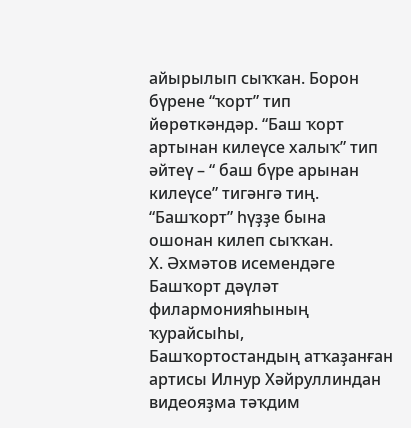айырылып сыҡҡан. Борон бүрене “ҡорт” тип йөрөткәндәр. “Баш ҡорт артынан килеүсе халыҡ” тип әйтеү – “ баш бүре арынан килеүсе” тигәнгә тиң. “Башҡорт” һүҙҙе бына ошонан килеп сыҡҡан.
Х. Әхмәтов исемендәге Башҡорт дәүләт филармонияһының ҡурайсыһы, Башҡортостандың атҡаҙанған артисы Илнур Хәйруллиндан видеояҙма тәҡдим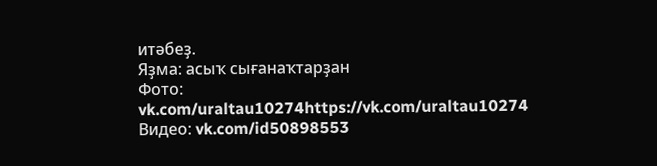итәбеҙ.
Яҙма: асыҡ сығанаҡтарҙан
Фото: vk.com/uraltau10274https://vk.com/uraltau10274
Видео: vk.com/id50898553